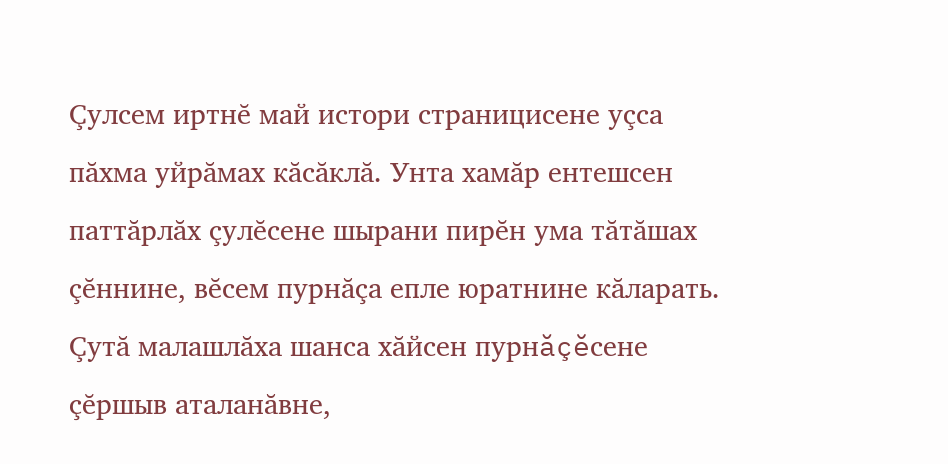Çулсем иртнĕ май истори страницисене уçса пăхма уйрăмах кăсăклă. Унта хамăр ентешсен паттăрлăх çулĕсене шырани пирĕн ума тăтăшах çĕннине, вĕсем пурнăçа епле юратнине кăларать. Çутă малашлăха шанса хăйсен пурнăçĕсене çĕршыв аталанăвне,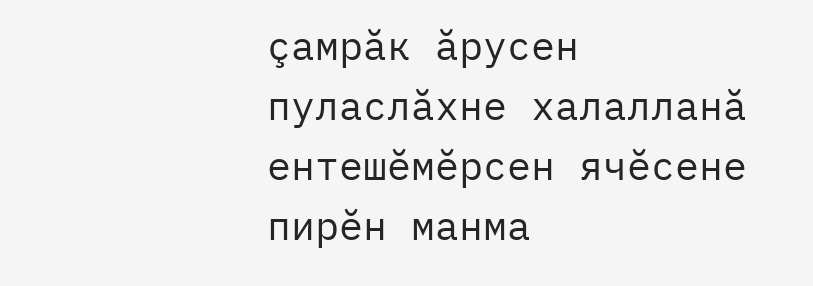çамрăк ăрусен пуласлăхне халалланă ентешĕмĕрсен ячĕсене пирĕн манма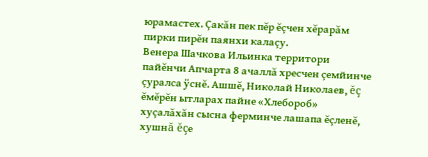юрамастех. Çакăн пек пĕр ĕçчен хĕрарăм пирки пирĕн паянхи калаçу.
Венера Шачкова Ильинка территори пайĕнчи Апчарта 8 ачаллă хресчен çемйинче çуралса ÿснĕ. Ашшĕ, Николай Николаев, ĕç ĕмĕрĕн ытларах пайне «Хлебороб» хуçалăхăн сысна ферминче лашапа ĕçленĕ, хушнă ĕçе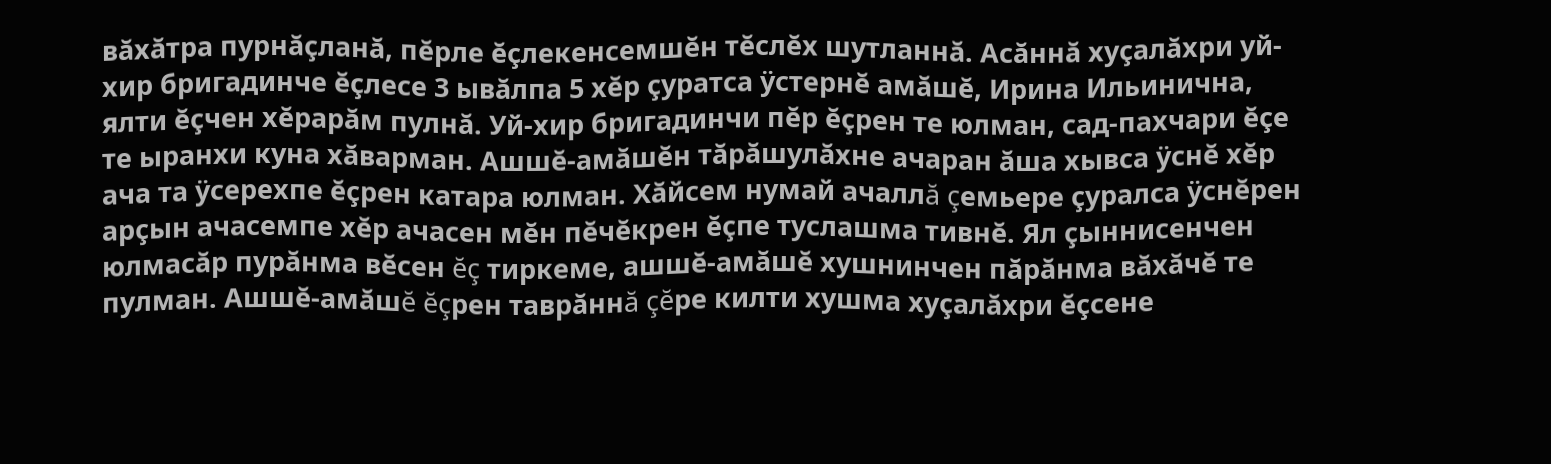вăхăтра пурнăçланă, пĕрле ĕçлекенсемшĕн тĕслĕх шутланнă. Асăннă хуçалăхри уй-хир бригадинче ĕçлесе 3 ывăлпа 5 хĕр çуратса ÿстернĕ амăшĕ, Ирина Ильинична, ялти ĕçчен хĕрарăм пулнă. Уй-хир бригадинчи пĕр ĕçрен те юлман, сад-пахчари ĕçе те ыранхи куна хăварман. Ашшĕ-амăшĕн тăрăшулăхне ачаран ăша хывса ÿснĕ хĕр ача та ÿсерехпе ĕçрен катара юлман. Хăйсем нумай ачаллă çемьере çуралса ÿснĕрен арçын ачасемпе хĕр ачасен мĕн пĕчĕкрен ĕçпе туслашма тивнĕ. Ял çыннисенчен юлмасăр пурăнма вĕсен ĕç тиркеме, ашшĕ-амăшĕ хушнинчен пăрăнма вăхăчĕ те пулман. Ашшĕ-амăшĕ ĕçрен таврăннă çĕре килти хушма хуçалăхри ĕçсене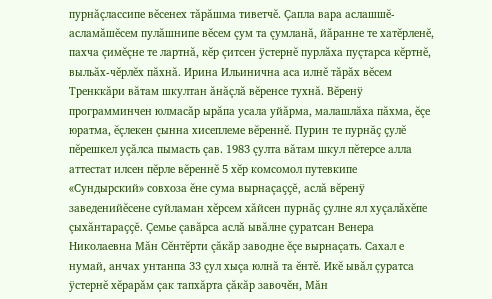пурнăçлассипе вĕсенех тăрăшма тиветчĕ. Çапла вара аслашшĕ-асламăшĕсем пулăшнипе вĕсем çум та çумланă, йăранне те хатĕрленĕ, пахча çимĕçне те лартнă, кĕр çитсен ÿстернĕ пурлăха пуçтарса кĕртнĕ, выльăх-чĕрлĕх пăхнă. Ирина Ильинична аса илнĕ тăрăх вĕсем Тренккăри вăтам шкултан ăнăçлă вĕренсе тухнă. Вĕренÿ программинчен юлмасăр ырăпа усала уйăрма, малашлăха пăхма, ĕçе юратма, ĕçлекен çынна хисеплеме вĕреннĕ. Пурин те пурнăç çулĕ пĕрешкел уçăлса пымасть çав. 1983 çулта вăтам шкул пĕтерсе алла аттестат илсен пĕрле вĕреннĕ 5 хĕр комсомол путевкипе «Сундырский» совхоза ĕне сума вырнаçаççĕ, аслă вĕренÿ заведенийĕсене суйламан хĕрсем хăйсен пурнăç çулне ял хуçалăхĕпе çыхăнтараççĕ. Çемье çавăрса аслă ывăлне çуратсан Венера Николаевна Мăн Сĕнтĕрти çăкăр заводне ĕçе вырнаçать. Сахал е нумай, анчах унтанпа 33 çул хыçа юлнă та ĕнтĕ. Икĕ ывăл çуратса ÿстернĕ хĕрарăм çак тапхăрта çăкăр завочĕн, Мăн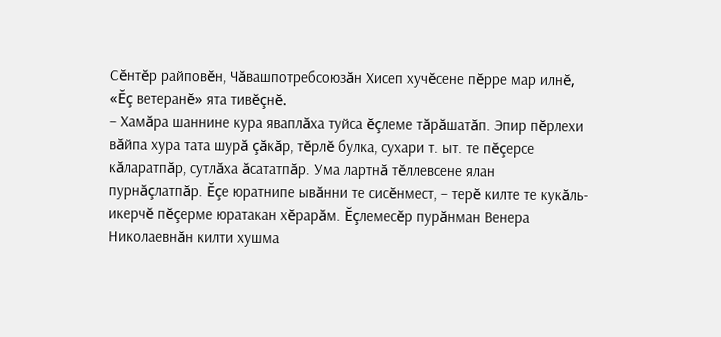Сĕнтĕр райповĕн, Чăвашпотребсоюзăн Хисеп хучĕсене пĕрре мар илнĕ, «Ĕç ветеранĕ» ята тивĕçнĕ.
– Хамăра шаннине кура яваплăха туйса ĕçлеме тăрăшатăп. Эпир пĕрлехи вăйпа хура тата шурă çăкăр, тĕрлĕ булка, сухари т. ыт. те пĕçерсе кăларатпăр, сутлăха ăсататпăр. Ума лартнă тĕллевсене ялан пурнăçлатпăр. Ĕçе юратнипе ывăнни те сисĕнмест, – терĕ килте те кукăль-икерчĕ пĕçерме юратакан хĕрарăм. Ĕçлемесĕр пурăнман Венера Николаевнăн килти хушма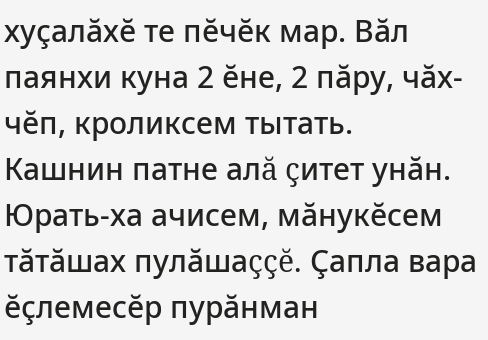хуçалăхĕ те пĕчĕк мар. Вăл паянхи куна 2 ĕне, 2 пăру, чăх-чĕп, кроликсем тытать. Кашнин патне алă çитет унăн. Юрать-ха ачисем, мăнукĕсем тăтăшах пулăшаççĕ. Çапла вара ĕçлемесĕр пурăнман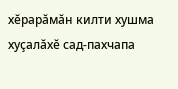хĕрарăмăн килти хушма хуçалăхĕ сад-пахчапа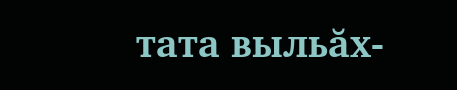тата выльăх-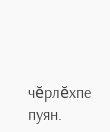чĕрлĕхпе пуян.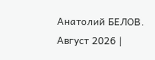Анатолий БЕЛОВ.
Август 2026 |